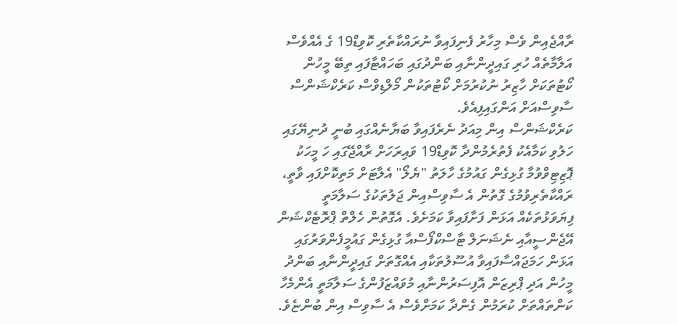ރާއްޖެއިން ވެސް މިހާރު ފެނިފައިވާ ނުރައްކާތެރި ކޮވިޑް19 ގެ އެއްވެސް އަލާމާތެއް ހުރި ގައިދީންނާއި ބަންދުގައި ބަހައްޓާފައި ތިބޭ މީހުން ކޯޓުތަކަށް ހާޒިރު ނުކުރުމަށް ކޯޓުތަކުން މޯލްޑިވްސް ކަރެކްޝަންސް ސާވިސްއަށް އަންގައިފިއެވެ.
ކަރެކްޝަންސް އިން މިއަދު ނެރެފައިވާ ބަޔާނެއްގައި ބުނީ ދުނިޔޭގައި ހަލުވި ކަމާއެކު ފެތުރެމުންދާ ކޮވިޑް19 ވައިރަހަށް ރާއްޖޭގައި ހަ މީހަކު ޕޮޒިޓިވްވުމާ ގުޅިގެން ގައުމުގެ ހާލަތު "ޔެލޯ" އެލާޓަށް މަތިކޮށްފައި ވާތީ، ރައްކާތެރިވުމުގެ ގޮތުން އެ ސާވިސްއިން ޖަލުތަކުގެ ސަލާމަތީ ފިޔަވަޅުތަކެއް އަޅަން ފަށާފައިވާ ކަމަށެވެ. އެގޮތުން ހެލްތް ޕްރޮޓެކްޝަން އޭޖެންސީއާއި ނެޝަނަލް ޓާސްކްފޯސްއާ ގުޅިގެން ގައުމީފެންވަރުގައި އަޅަން ހަމަޖައްސާފައިވާ އުސޫލުތަކާއި އެއްގޮތަށް ގައިދީންނާއި ބަންދު މީހުން އަދި ޕްރިޒަން އޮފިސަރުންނާއި މުވައްޒަފުންގެ ސަލާމަތީ އެންމެހާ ކަންތައްތަށް ކުރަމުން ގެންދާ ކަމަށްވެސް އެ ސާވިސް އިން ބުންޏެވެ.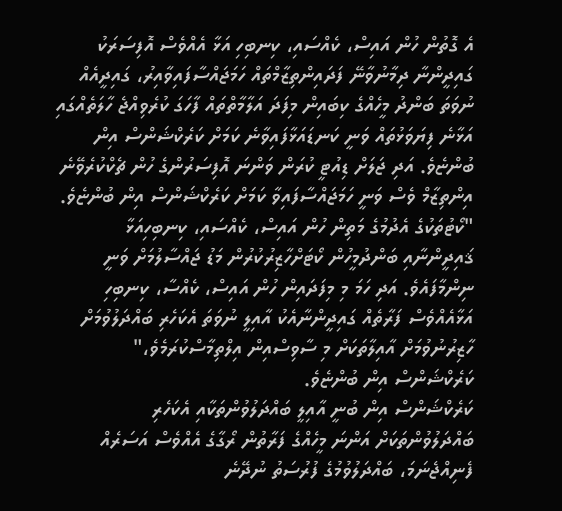އެ ގޮތުން ހުން އައިސް، ކެއްސައި، ކިނބިހި އަޅާ އެއްވެސް އޮފިސަރަކު ގައިދީންނާ ދިމާނުވާނޭ ފަދައިންތިޒާމްތައް ހަމަޖައްސާފައިވާއިރު، ގައިދީއެއް ނުވަތަ ބަންދު މީހެއްގެ ކިބައިން މިފަދަ އަލާމާތްތައް ފާހަގަ ކުރެވިއްޖެ ހާލަތެއްގައި އަޅާނެ ފިޔަވަޅުތައް ވަނީ ކަނޑައަޅާފައިވާނެ ކަމަށް ކަރެކްޝަންސް އިން ބުންޏެވެ. އަދި ޖަލަށް ޑިއުޓީ ކުރަން ވަންނަ އޮފިސަރުންގެ ހުން ޗެކްކުރެވޭނެ އިންތިޒާމް ވެސް ވަނީ ހަމަޖައްސާފައިވާ ކަމަށް ކަރެކްޝަންސް އިން ބުންޏެވެ.
"ކޯޓުތަކުގެ އެދުމުގެ މަތިން ހުން އައިސް، ކެއްސައި، ކިނބިހިއަޅާ ޤައިދީންނާއި ބަންދުމީހުން ކޯޓަށްހާޒިރުކުރުން މަޑު ޖައްސާލުމަށް ވަނީ ނިންމާފައެވެ. އަދި ހަމަ މި މިފަދައިން ހުން އައިސް، ކެއްސާ، ކިނބިހި އަޅާއެއްވެސް ފަރާތެއް ގައިދީންނާއެކު އާއިލީ ނުވަތަ އެކަހެރި ބައްދަލުވުމަށް ހާޒިރުނުވުމަށް އާއިލާތަކަށް މި ސާވިސްއިން އިލްތިމާސްކުރަމެވެ،" ކަރެކްޝަންސް އިން ބުންޏެވެ.
ކަރެކްޝަންސް އިން ބުނީ އާއިލީ ބައްދަލުވުންތަކާއި އެކަހެރި ބައްދަލުވުންތަކަށް އަންނަ މީހެއްގެ ފަރާތުން ރޯގާގެ އެއްވެސް އަސަރެއް ފެނިއްޖެނަމަ، ބައްދަލުވުމުގެ ފުރުސަތު ނުދޭނެ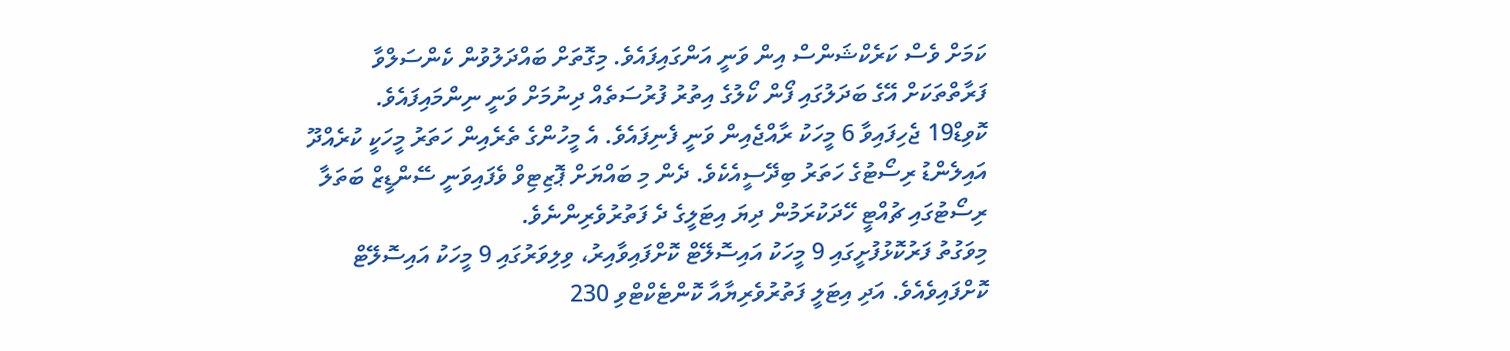ކަމަށް ވެސް ކަރެކްޝަންސް އިން ވަނީ އަންގައިފައެވެ. މިގޮތަށް ބައްދަލުވުން ކެންސަލްވާ ފަރާތްތަކަށް އޭގެ ބަދަލުގައި ފޯން ކޯލުގެ އިތުރު ފުރުސަތެއް ދިނުމަށް ވަނީ ނިންމައިފައެވެ.
ކޮވިޑް19 ޖެހިފައިވާ 6 މީހަކު ރާއްޖެއިން ވަނީ ފެނިފައެވެ. އެ މީހުންގެ ތެރެއިން ހަތަރު މީހަކީ ކުރެއްދޫ އައިލެންޑު ރިސޯޓުގެ ހަތަރު ބިދޭސީއެކެވެ. ދެން މި ބައްޔަށް ޕޮޒިޓިވް ވެފައިވަނީ ސޭންޑީޒް ބަތަލާ ރިސޯޓުގައި ޗުއްޓީ ހޭދަކުރަމުން ދިޔަ އިޓަލީގެ ދެ ފަތުރުވެރިންނެވެ.
މިވަގުތު ފަރުކޮޅުފުށީގައި 9 މީހަކު އައިސޮލޭޓް ކޮށްފައިވާއިރު، ވިލިވަރުގައި 9 މީހަކު އައިސޮލޭޓް ކޮށްފައިވެއެވެ. އަދި އިޓަލީ ފަތުރުވެރިޔާއާ ކޮންޓެކްޓްވި 230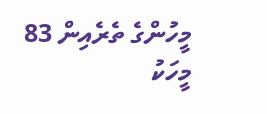މީހުންގެ ތެރެއިން 83 މީހަކު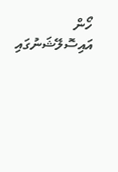ހޯން އައިސޮލޭޝަނުގައި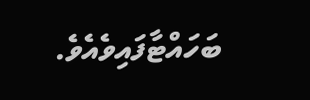ބަހައްޓާފައިވެއެވެ.